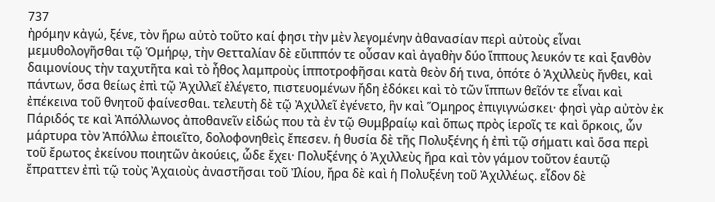737
ἠρόμην κἀγώ, ξένε, τὸν ἥρω αὐτὸ τοῦτο καί φησι τὴν μὲν λεγομένην ἀθανασίαν περὶ αὐτοὺς εἶναι μεμυθολογῆσθαι τῷ Ὁμήρῳ, τὴν Θετταλίαν δὲ εὔιππόν τε οὖσαν καὶ ἀγαθὴν δύο ἵππους λευκόν τε καὶ ξανθὸν δαιμονίους τὴν ταχυτῆτα καὶ τὸ ἦθος λαμπροὺς ἱπποτροφῆσαι κατὰ θεὸν δή τινα, ὁπότε ὁ Ἀχιλλεὺς ἤνθει, καὶ πάντων, ὅσα θείως ἐπὶ τῷ Ἀχιλλεῖ ἐλέγετο, πιστευομένων ἤδη ἐδόκει καὶ τὸ τῶν ἵππων θεῖόν τε εἶναι καὶ ἐπέκεινα τοῦ θνητοῦ φαίνεσθαι. τελευτὴ δὲ τῷ Ἀχιλλεῖ ἐγένετο, ἣν καὶ Ὅμηρος ἐπιγιγνώσκει· φησὶ γὰρ αὐτὸν ἐκ Πάριδός τε καὶ Ἀπόλλωνος ἀποθανεῖν εἰδώς που τὰ ἐν τῷ Θυμβραίῳ καὶ ὅπως πρὸς ἱεροῖς τε καὶ ὅρκοις, ὧν μάρτυρα τὸν Ἀπόλλω ἐποιεῖτο, δολοφονηθεὶς ἔπεσεν. ἡ θυσία δὲ τῆς Πολυξένης ἡ ἐπὶ τῷ σήματι καὶ ὅσα περὶ τοῦ ἔρωτος ἐκείνου ποιητῶν ἀκούεις, ὧδε ἔχει· Πολυξένης ὁ Ἀχιλλεὺς ἤρα καὶ τὸν γάμον τοῦτον ἑαυτῷ ἔπραττεν ἐπὶ τῷ τοὺς Ἀχαιοὺς ἀναστῆσαι τοῦ Ἰλίου, ἤρα δὲ καὶ ἡ Πολυξένη τοῦ Ἀχιλλέως. εἶδον δὲ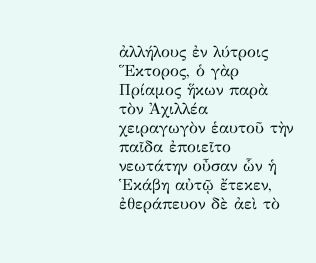ἀλλήλους ἐν λύτροις Ἕκτορος, ὁ γὰρ Πρίαμος ἥκων παρὰ τὸν Ἀχιλλέα χειραγωγὸν ἑαυτοῦ τὴν παῖδα ἐποιεῖτο νεωτάτην οὖσαν ὧν ἡ Ἑκάβη αὐτῷ ἔτεκεν, ἐθεράπευον δὲ ἀεὶ τὸ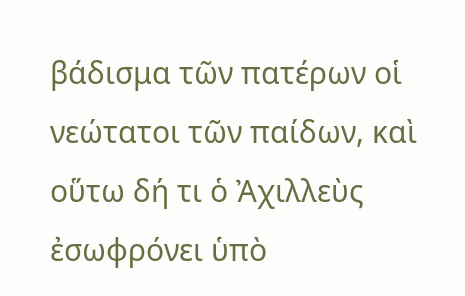βάδισμα τῶν πατέρων οἱ νεώτατοι τῶν παίδων, καὶ οὕτω δή τι ὁ Ἀχιλλεὺς ἐσωφρόνει ὑπὸ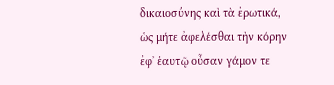δικαιοσύνης καὶ τὰ ἐρωτικά, ὡς μήτε ἀφελέσθαι τὴν κόρην ἐφʼ ἑαυτῷ οὖσαν γάμον τε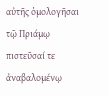αὐτῆς ὁμολογῆσαι τῷ Πριάμῳ πιστεῦσαί τε ἀναβαλομένῳ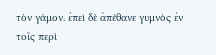τὸν γάμον. ἐπεὶ δὲ ἀπέθανε γυμνὸς ἐν τοῖς περὶ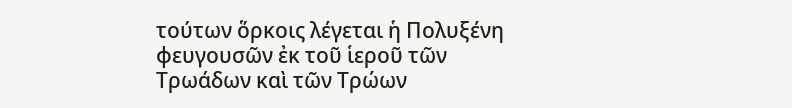τούτων ὅρκοις λέγεται ἡ Πολυξένη φευγουσῶν ἐκ τοῦ ἱεροῦ τῶν Τρωάδων καὶ τῶν Τρώων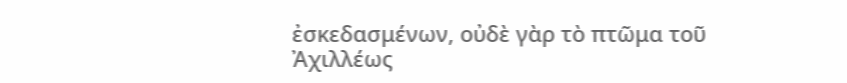ἐσκεδασμένων, οὐδὲ γὰρ τὸ πτῶμα τοῦ Ἀχιλλέως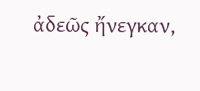ἀδεῶς ἤνεγκαν,